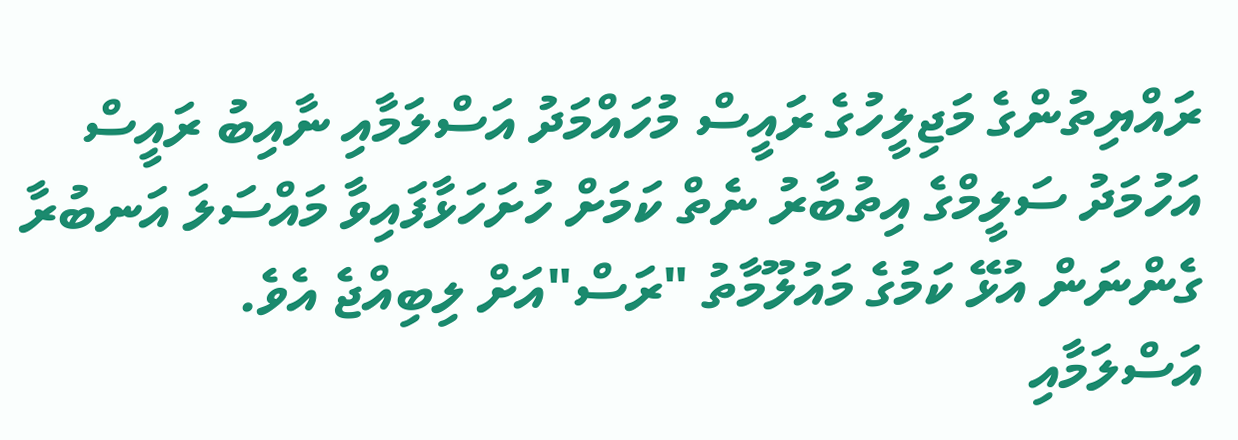ރައްޔިތުންގެ މަޖިލީހުގެ ރައީސް މުހައްމަދު އަސްލަމާއި ނާއިބު ރައީސް އަހުމަދު ސަލީމްގެ އިތުބާރު ނެތް ކަމަށް ހުށަހަޅާފައިވާ މައްސަލަ އަނބުރާ ގެންނަން އުޅޭ ކަމުގެ މައުލޫމާތު "ރަސް"އަށް ލިބިއްޖެ އެވެ.
އަސްލަމާއި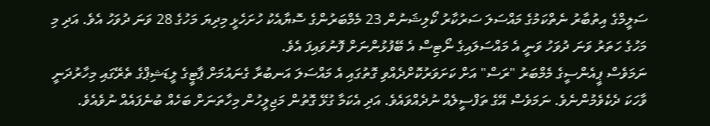ސަލީމްގެ އިތުބާރު ނެތްކަމުގެ މައްސަލަ ސަރުކާރު ކޯލިޝަނުން 23 މެމްބަރުންގެ ސޮޔާއެކު ހުށަހެޅީ މިދިޔަ މަހުގެ 28 ވަނަ ދުވަހު އެވެ. އަދި މި މަހުގެ ހަތަރު ވަނަ ދުވަހު ވަނީ އެ މައްސަލައިގެ ނޯޓިސް އެ ބޭފުޅުންނަށް ފޮނުވައިފަ އެވެ.
ނަމަވެސް ޕީއެންސީގެ މެމްބަރު "ރަސް" އަށް ކަށަވަރުކޮށްދެއްވި ގޮތުގައި އެ މައްސަލަ އަނބުރާ ގެނައުމަށް ޕާޓީގެ ލީޑަޝިޕްގެ ތެރޭގައި މިހާރުދަނީ ވާހަކަ ދެކެވެމުންނެވެ. ނަމަވެސް އޭގެ ތަފްސީލެއް ނުދެއްވައެވެ. އަދި އެކަމާ ގުޅޭ ގޮތުން މަޖިލީހުން މިހާތަނަށް ބަހެއް ބުނެފައެއް ނުވެއެވެ.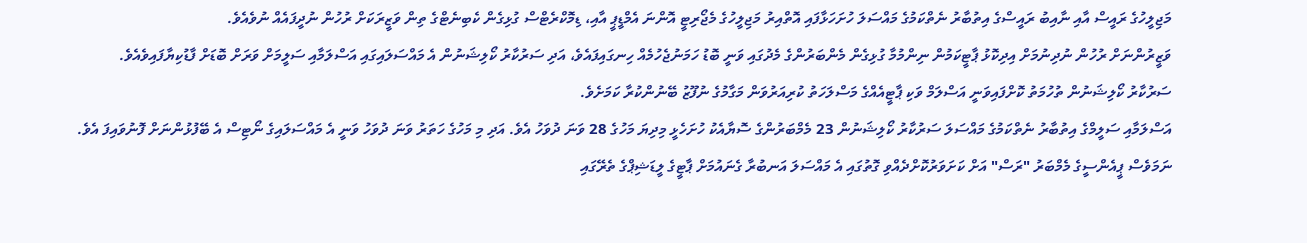މަޖިލީހުގެ ރައީސް އާއި ނާއިބު ރައީސްގެ އިތުބާރު ނެތްކަމުގެ މައްސަލަ ހުށަހަޅާފައި އޮތްއިރު މަޖިލީހުގެ މެޖޯރިޓީ އޮންނަ އެމްޑީޕީ އާއި، ޑިމޮކްރެޓްސް ގުޅިގެން ކެބިނެޓްގެ ތިން ވަޒީރަކަށް ރުހުން ނުދީފައެއް ނުވެއެވެ.
ވަޒީރުންނަށް ރުހުން ނުދިނުމަށް އިދިކޮޅު ޕާޓީކަމުން ނިންމުމާ ގުޅިގެން މެންބަރުންގެ މެދުގައި ވަނީ ބޮޑު ހަމަނުޖެހުމެއް ހިނގައިފައެވެ، އަދި ސަރުކާރު ކޯލިޝަނުން އެ މައްސަލައިގައި އަސްލަމާއި ސަލީމަށް ވަރަށް ބޮޑަށް ފާޑުކިޔާފައިވެއެވެ.
ސަރުކާރު ކޯލިޝަނުން ތުހުމަތު ކޮށްފައިވަނީ އަސްލަމް ވަކި ޕާޓީއެއްގެ މަސްލަހަތު ކުރިއަރުވަން މަގާމުގެ ނުފޫޒު ބޭނުންކުރާ ކަމަށެވެ.
އަސްލަމާއި ސަލީމްގެ އިތުބާރު ނެތްކަމުގެ މައްސަލަ ސަރުކާރު ކޯލިޝަނުން 23 މެމްބަރުންގެ ސޮޔާއެކު ހުށަހެޅީ މިދިޔަ މަހުގެ 28 ވަނަ ދުވަހު އެވެ. އަދި މި މަހުގެ ހަތަރު ވަނަ ދުވަހު ވަނީ އެ މައްސަލައިގެ ނޯޓިސް އެ ބޭފުޅުންނަށް ފޮނުވައިފަ އެވެ.
ނަމަވެސް ޕީއެންސީގެ މެމްބަރު "ރަސް" އަށް ކަށަވަރުކޮށްދެއްވި ގޮތުގައި އެ މައްސަލަ އަނބުރާ ގެނައުމަށް ޕާޓީގެ ލީޑަޝިޕްގެ ތެރޭގައި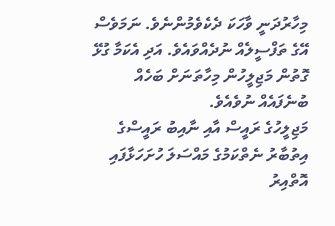މިހާރުދަނީ ވާހަކަ ދެކެވެމުންނެވެ. ނަމަވެސް އޭގެ ތަފްސީލެއް ނުދެއްވައެވެ. އަދި އެކަމާ ގުޅޭ ގޮތުން މަޖިލީހުން މިހާތަނަށް ބަހެއް ބުނެފައެއް ނުވެއެވެ.
މަޖިލީހުގެ ރައީސް އާއި ނާއިބު ރައީސްގެ އިތުބާރު ނެތްކަމުގެ މައްސަލަ ހުށަހަޅާފައި އޮތްއިރު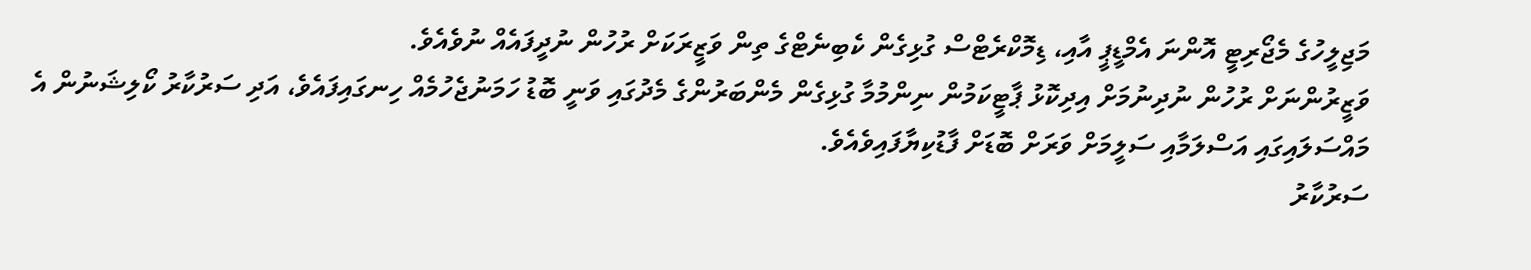މަޖިލީހުގެ މެޖޯރިޓީ އޮންނަ އެމްޑީޕީ އާއި، ޑިމޮކްރެޓްސް ގުޅިގެން ކެބިނެޓްގެ ތިން ވަޒީރަކަށް ރުހުން ނުދީފައެއް ނުވެއެވެ.
ވަޒީރުންނަށް ރުހުން ނުދިނުމަށް އިދިކޮޅު ޕާޓީކަމުން ނިންމުމާ ގުޅިގެން މެންބަރުންގެ މެދުގައި ވަނީ ބޮޑު ހަމަނުޖެހުމެއް ހިނގައިފައެވެ، އަދި ސަރުކާރު ކޯލިޝަނުން އެ މައްސަލައިގައި އަސްލަމާއި ސަލީމަށް ވަރަށް ބޮޑަށް ފާޑުކިޔާފައިވެއެވެ.
ސަރުކާރު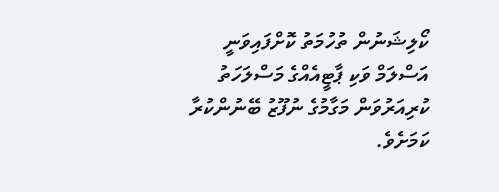ކޯލިޝަނުން ތުހުމަތު ކޮށްފައިވަނީ އަސްލަމް ވަކި ޕާޓީއެއްގެ މަސްލަހަތު ކުރިއަރުވަން މަގާމުގެ ނުފޫޒު ބޭނުންކުރާ ކަމަށެވެ.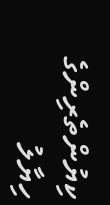ކިޔުންތެރިންގެ ހިޔާލު